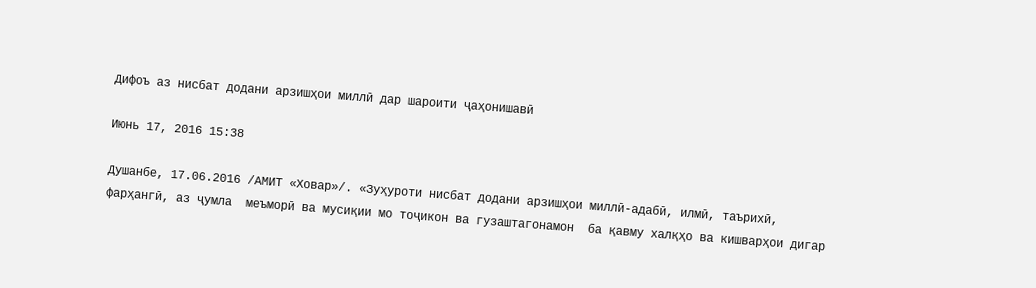Дифоъ аз нисбат додани арзишҳои миллӣ дар шароити ҷаҳонишавӣ

Июнь 17, 2016 15:38

Душанбе, 17.06.2016 /АМИТ «Ховар»/. «Зуҳуроти нисбат додани арзишҳои миллӣ-адабӣ, илмӣ, таърихӣ, фарҳангӣ, аз ҷумла  меъморӣ ва мусиқии мо тоҷикон ва гузаштагонамон  ба қавму халқҳо ва кишварҳои дигар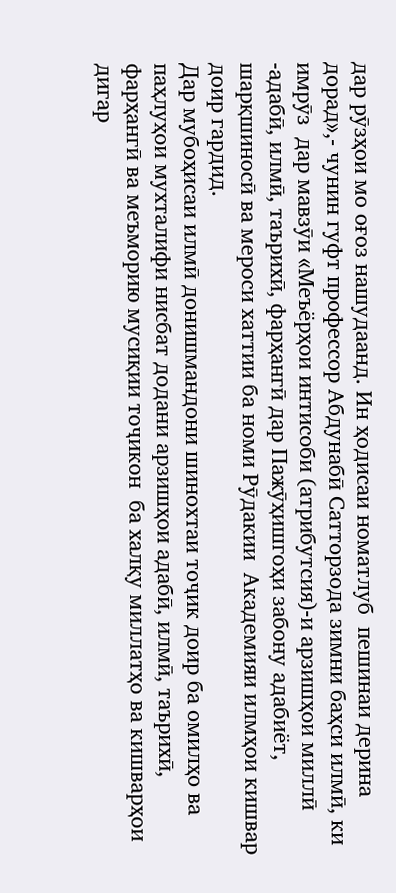дар рӯзҳои мо оғоз нашудаанд. Ин ҳодисаи номатлуб  пешинаи дерина дорад»,- чунин гуфт профессор Абдунабӣ Сатторзода зимни баҳси илмӣ, ки имрӯз  дар мавзӯи «Меъёрҳои интисоби (атрибутсия)-и арзишҳои миллӣ -адабӣ, илмӣ, таърихӣ, фарҳангӣ дар Пажӯҳишгоҳи забону адабиёт, шарқшиносӣ ва мероси хаттии ба номи Рӯдакии  Академияи илмҳои кишвар доир гардид.
Дар мубоҳисаи илмӣ донишмандони шинохтаи тоҷик доир ба омилҳо ва паҳлуҳои мухталифи нисбат додани арзишҳои адабӣ, илмӣ, таърихӣ, фарҳангӣ ва меъморию мусиқии тоҷикон  ба халқу миллатҳо ва кишварҳои дигар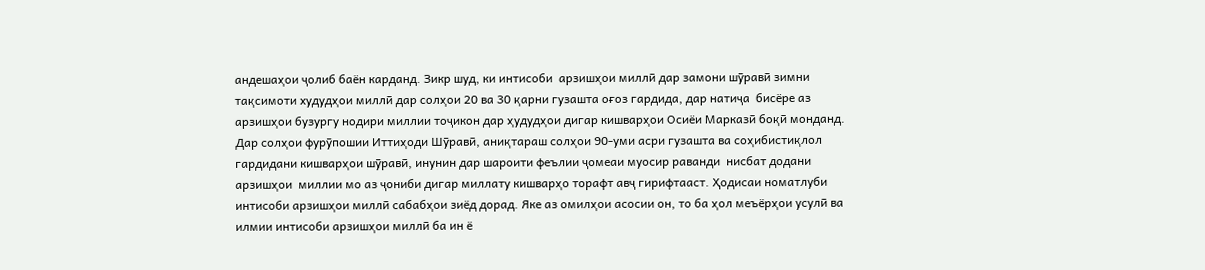андешаҳои ҷолиб баён карданд. Зикр шуд, ки интисоби  арзишҳои миллӣ дар замони шӯравӣ зимни тақсимоти худудҳои миллӣ дар солҳои 20 ва 30 қарни гузашта оғоз гардида, дар натиҷа  бисёре аз арзишҳои бузургу нодири миллии тоҷикон дар ҳудудҳои дигар кишварҳои Осиёи Марказӣ боқӣ монданд. Дар солҳои фурӯпошии Иттиҳоди Шӯравӣ, аниқтараш солҳои 90-уми асри гузашта ва соҳибистиқлол гардидани кишварҳои шӯравӣ, инунин дар шароити феълии ҷомеаи муосир раванди  нисбат додани арзишҳои  миллии мо аз ҷониби дигар миллату кишварҳо торафт авҷ гирифтааст. Ҳодисаи номатлуби интисоби арзишҳои миллӣ сабабҳои зиёд дорад. Яке аз омилҳои асосии он, то ба ҳол меъёрҳои усулӣ ва илмии интисоби арзишҳои миллӣ ба ин ё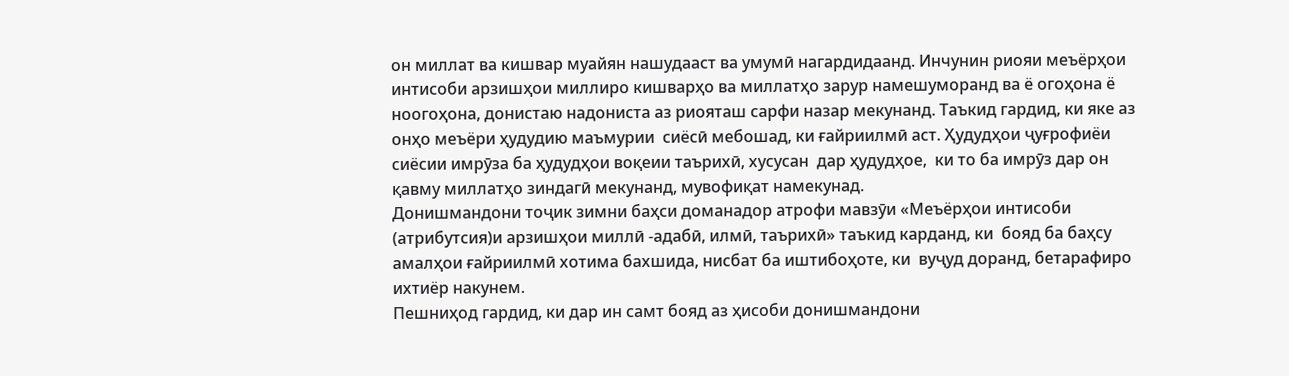он миллат ва кишвар муайян нашудааст ва умумӣ нагардидаанд. Инчунин риояи меъёрҳои  интисоби арзишҳои миллиро кишварҳо ва миллатҳо зарур намешуморанд ва ё огоҳона ё ноогоҳона, донистаю надониста аз риояташ сарфи назар мекунанд. Таъкид гардид, ки яке аз онҳо меъёри ҳудудию маъмурии  сиёсӣ мебошад, ки ғайриилмӣ аст. Ҳудудҳои ҷуғрофиёи сиёсии имрӯза ба ҳудудҳои воқеии таърихӣ, хусусан  дар ҳудудҳое,  ки то ба имрӯз дар он қавму миллатҳо зиндагӣ мекунанд, мувофиқат намекунад.
Донишмандони тоҷик зимни баҳси доманадор атрофи мавзӯи «Меъёрҳои интисоби (атрибутсия)и арзишҳои миллӣ -адабӣ, илмӣ, таърихӣ» таъкид карданд, ки  бояд ба баҳсу амалҳои ғайриилмӣ хотима бахшида, нисбат ба иштибоҳоте, ки  вуҷуд доранд, бетарафиро ихтиёр накунем.
Пешниҳод гардид, ки дар ин самт бояд аз ҳисоби донишмандони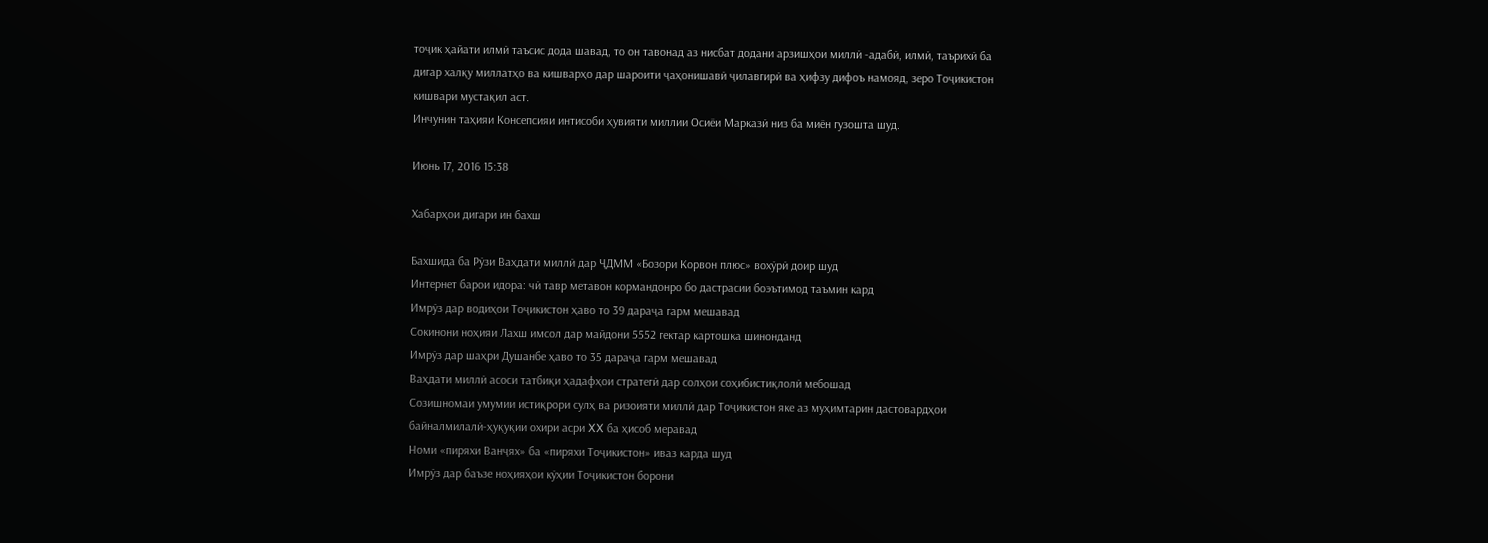тоҷик ҳайати илмӣ таъсис дода шавад, то он тавонад аз нисбат додани арзишҳои миллӣ -адабӣ, илмӣ, таърихӣ ба дигар халқу миллатҳо ва кишварҳо дар шароити ҷаҳонишавӣ ҷилавгирӣ ва ҳифзу дифоъ намояд, зеро Тоҷикистон кишвари мустақил аст.
Инчунин таҳияи Консепсияи интисоби ҳувияти миллии Осиёи Марказӣ низ ба миён гузошта шуд.

Июнь 17, 2016 15:38

Хабарҳои дигари ин бахш

Бахшида ба Рӯзи Ваҳдати миллӣ дар ҶДММ «Бозори Корвон плюс» вохӯрӣ доир шуд
Интернет барои идора: чӣ тавр метавон кормандонро бо дастрасии боэътимод таъмин кард
Имрӯз дар водиҳои Тоҷикистон ҳаво то 39 дараҷа гарм мешавад
Сокинони ноҳияи Лахш имсол дар майдони 5552 гектар картошка шинонданд
Имрӯз дар шаҳри Душанбе ҳаво то 35 дараҷа гарм мешавад
Ваҳдати миллӣ асоси татбиқи ҳадафҳои стратегӣ дар солҳои соҳибистиқлолӣ мебошад
Созишномаи умумии истиқрори сулҳ ва ризоияти миллӣ дар Тоҷикистон яке аз муҳимтарин дастовардҳои байналмилалӣ-ҳуқуқии охири асри XX ба ҳисоб меравад
Номи «пиряхи Ванҷях» ба «пиряхи Тоҷикистон» иваз карда шуд
Имрӯз дар баъзе ноҳияҳои кӯҳии Тоҷикистон борони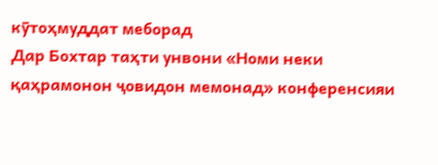кӯтоҳмуддат меборад
Дар Бохтар таҳти унвони «Номи неки қаҳрамонон ҷовидон мемонад» конференсияи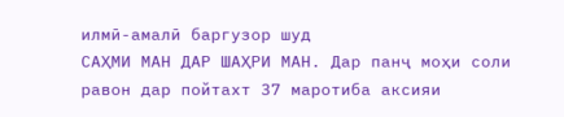илмӣ-амалӣ баргузор шуд
САҲМИ МАН ДАР ШАҲРИ МАН. Дар панҷ моҳи соли равон дар пойтахт 37 маротиба аксияи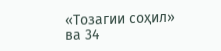«Тозагии соҳил» ва 34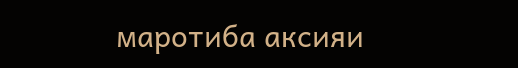маротиба аксияи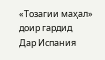«Тозагии маҳал» доир гардид
Дар Испания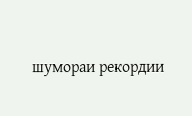шумораи рекордии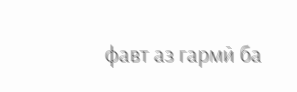фавт аз гармӣ ба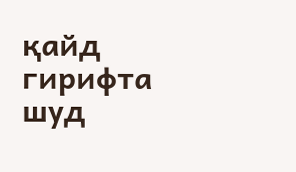қайд гирифта шуд